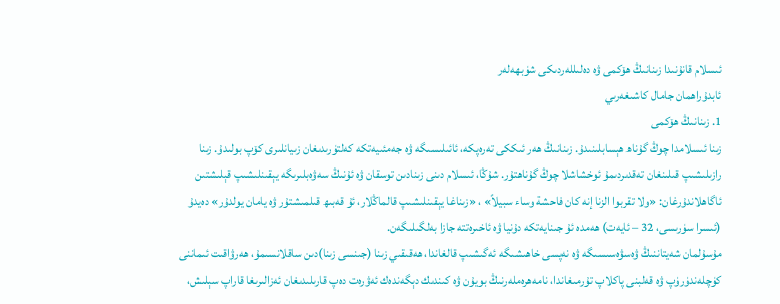ئىسلام قانۇنىدا زىنانىڭ ھۆكمى ۋە دەلىللەردىكى شۈبھەلەر
ئابدۇراھمان جامال كاشىغەرىي
1. زىنانىڭ ھۆكمى
زىنا ئىسلامدا چوڭ گۇناھ ھېسابلىنىدۇ. زىنانىڭ ھەر ئىككى تەرەپكە، ئائىلىسىگە ۋە جەمئىيەتكە كەلتۈرىدىغان زىيانلىرى كۆپ بولىدۇ. زىنا رازىلىشىپ قىلىنغان تەقدىردىمۇ ئوخشاشلا چوڭ گۇناھتۇر. شۇڭا، ئىسلام دىنى زىنادىن توسقان ۋە ئۇنىڭ سەۋەبلىرىگە يېقىنلىشىپ قېلىشتىن ئاگاھلاندۇرغان: «ولا تقربوا الزنا إنه كان فاحشة وساء سبيلاً» ، «زىناغا يېقىنلىشىپ قالماڭلار، ئۇ قەبىھ قىلمىشتۇر ۋە يامان يولدۇر» دەيدۇ (ئىسرا سۈرىسى، 32 – ئايەت) ھەمدە ئۇ جىنايەتكە دۇنيا ۋە ئاخىرەتتە جازا بەلگىلىگەن.
مۇسۇلمان شەيتاننىڭ ۋەسۋەسىسىگە ۋە نەپسى خاھىشىگە ئەگىشىپ قالغاندا، ھەقىقىي زىنا (جىنسى زىنا)دىن ساقلانسىمۇ، ھەرۋاقىت ئىماننى كۈچلەندۈرۈپ ۋە قەلبنى پاكلاپ تۇرمىغاندا، نامەھرەملەرنىڭ بويۇن ۋە كىندىك دېگەندەك ئەۋرەت دەپ قارىلىدىغان ئەزالىرىغا قاراپ سېلىش،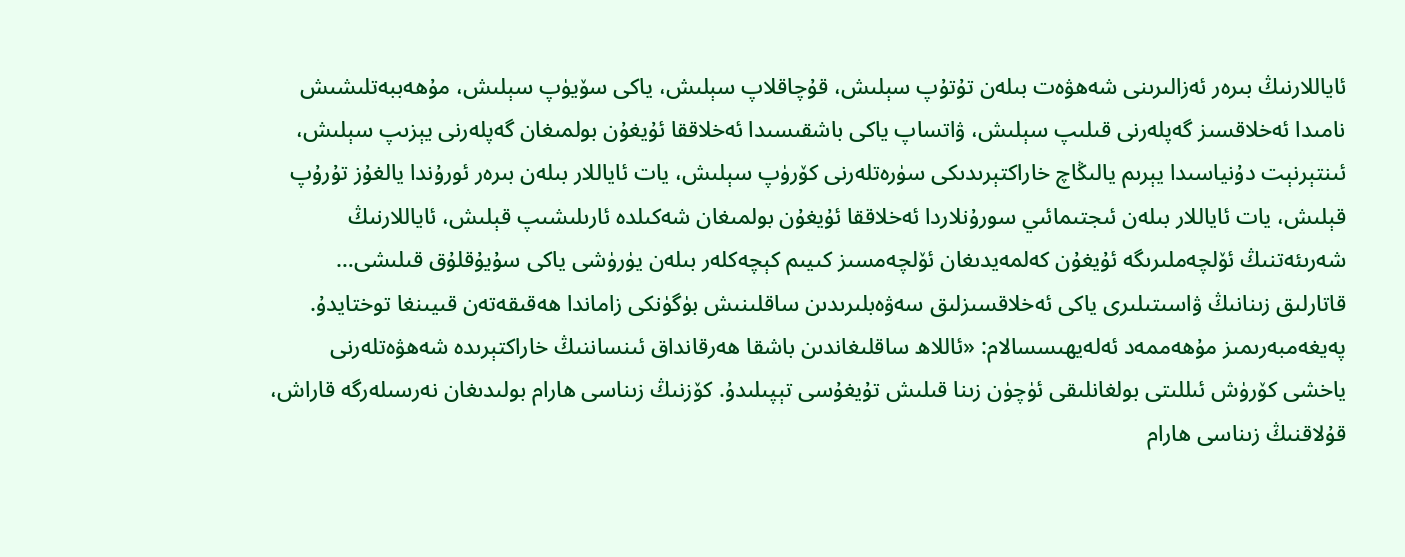ئاياللارنىڭ بىرەر ئەزالىرىنى شەھۋەت بىلەن تۇتۇپ سېلىش، قۇچاقلاپ سېلىش، ياكى سۆيۈپ سېلىش، مۇھەببەتلىشىش نامىدا ئەخلاقسىز گەپلەرنى قىلىپ سېلىش، ۋاتساپ ياكى باشقىسىدا ئەخلاققا ئۇيغۇن بولمىغان گەپلەرنى يېزىپ سېلىش، ئىنتېرنېت دۇنياسىدا يېرىم يالىڭاچ خاراكتېرىدىكى سۈرەتلەرنى كۆرۈپ سېلىش، يات ئاياللار بىلەن بىرەر ئورۇندا يالغۇز تۇرۇپ قېلىش، يات ئاياللار بىلەن ئىجتىمائىي سورۇنلاردا ئەخلاققا ئۇيغۇن بولمىغان شەكىلدە ئارىلىشىپ قېلىش، ئاياللارنىڭ شەرىئەتنىڭ ئۆلچەملىرىگە ئۇيغۇن كەلمەيدىغان ئۆلچەمسىز كىيىم كېچەكلەر بىلەن يۈرۈشى ياكى سۇيۇقلۇق قىلىشى… قاتارلىق زىنانىڭ ۋاسىتىلىرى ياكى ئەخلاقسىزلىق سەۋەبلىرىدىن ساقلىنىش بۈگۈنكى زاماندا ھەقىقەتەن قىيىنغا توختايدۇ.
پەيغەمبەرىمىز مۇھەممەد ئەلەيھىسسالام: «ئاللاھ ساقلىغاندىن باشقا ھەرقانداق ئىنساننىڭ خاراكتېرىدە شەھۋەتلەرنى ياخشى كۆرۈش ئىللىتى بولغانلىقى ئۈچۈن زىنا قىلىش تۇيغۇسى تېپىلىدۇ. كۆزنىڭ زىناسى ھارام بولىدىغان نەرسىلەرگە قاراش، قۇلاقنىڭ زىناسى ھارام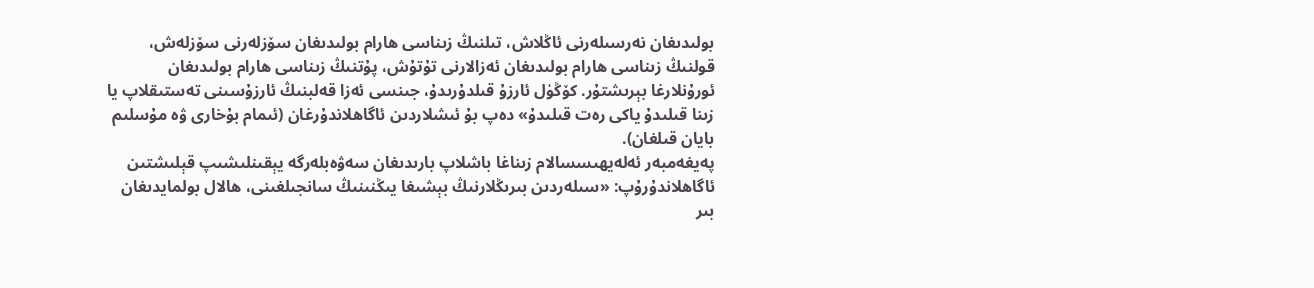بولىدىغان نەرسىلەرنى ئاڭلاش، تىلنىڭ زىناسى ھارام بولىدىغان سۆزلەرنى سۆزلەش، قولنىڭ زىناسى ھارام بولىدىغان ئەزالارنى تۇتۇش، پۇتنىڭ زىناسى ھارام بولىدىغان ئورۇنلارغا بېرىشتۇر. كۆڭۈل ئارزۇ قىلدۇرىدۇ، جىنسى ئەزا قەلبنىڭ ئارزۇسىنى تەستىقلاپ يا زىنا قىلىدۇ ياكى رەت قىلىدۇ» دەپ بۇ ئىشلاردىن ئاگاھلاندۇرغان (ئىمام بۇخارى ۋە مۇسلىم بايان قىلغان).
پەيغەمبەر ئەلەيھىسسالام زىناغا باشلاپ بارىدىغان سەۋەبلەرگە يېقىنلىشىپ قېلىشتىن ئاگاھلاندۇرۇپ: «سىلەردىن بىرىڭلارنىڭ بېشىغا يىڭنىنىڭ سانجىلغىنى، ھالال بولمايدىغان بىر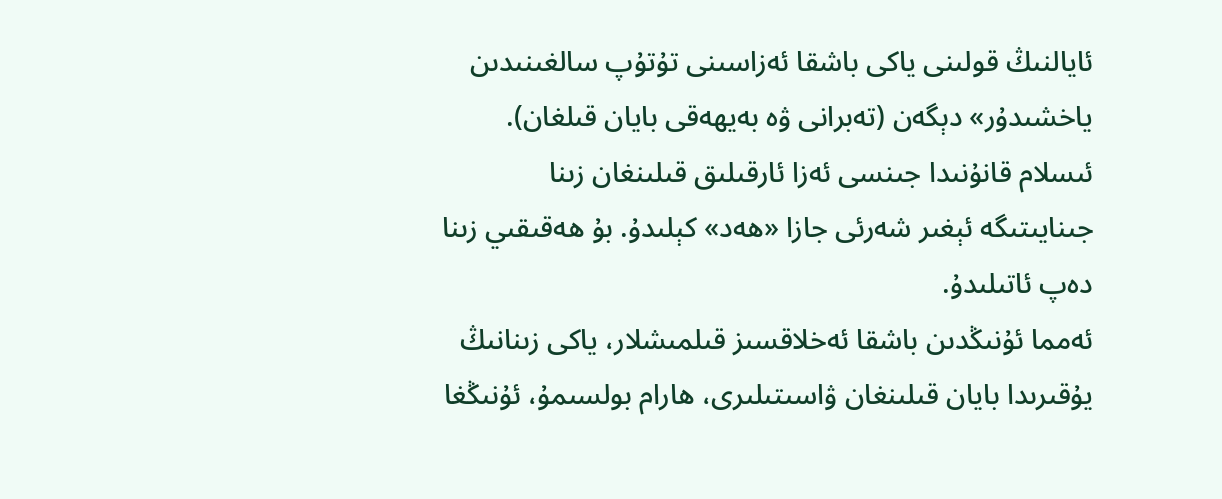ئايالنىڭ قولىنى ياكى باشقا ئەزاسىنى تۇتۇپ سالغىنىدىن ياخشىدۇر» دېگەن (تەبرانى ۋە بەيھەقى بايان قىلغان).
ئىسلام قانۇنىدا جىنسى ئەزا ئارقىلىق قىلىنغان زىنا جىنايىتىگە ئېغىر شەرئى جازا «ھەد» كېلىدۇ. بۇ ھەقىقىي زىنا دەپ ئاتىلىدۇ.
ئەمما ئۇنىڭدىن باشقا ئەخلاقسىز قىلمىشلار، ياكى زىنانىڭ يۇقىرىدا بايان قىلىنغان ۋاسىتىلىرى، ھارام بولسىمۇ، ئۇنىڭغا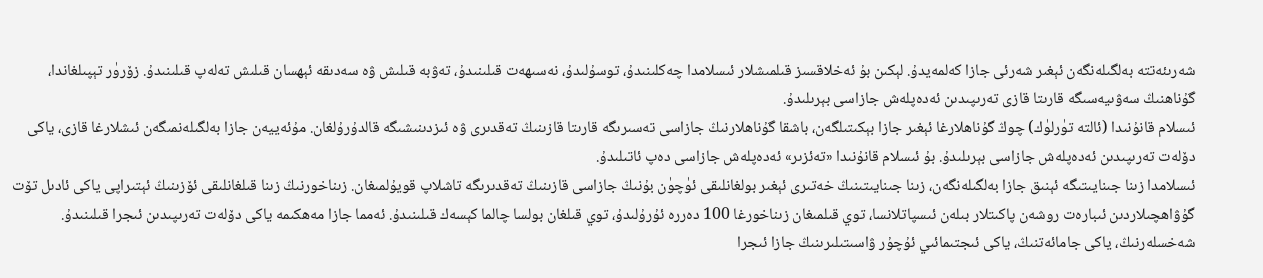شەرىئەتتە بەلگىلەنگەن ئېغىر شەرئى جازا كەلمەيدۇ. لېكىن بۇ ئەخلاقسىز قىلمىشلار ئىسلامدا چەكلىنىدۇ، توسۇلىدۇ، نەسىھەت قىلىنىدۇ، تەۋبە قىلىش ۋە سەدىقە ئېھسان قىلىش تەلەپ قىلىنىدۇ. زۆرۈر تېپىلغاندا، گۇناھنىڭ سەۋىيەسىگە قارىتا قازى تەرىپىدىن ئەدەپلەش جازاسى بېرىلىدۇ.
ئىسلام قانۇنىدا (ئالتە تۈرلۈك) چوڭ گۇناھلارغا ئېغىر جازا بېكىتىلگەن، باشقا گۇناھلارنىڭ جازاسى تەسىرىگە قارىتا قازىنىڭ تەقدىرى ۋە ئىزدىنىشىگە قالدۇرۇلغان. مۇئەييەن جازا بەلگىلەنمىگەن ئىشلارغا قازى، ياكى دۆلەت تەرىپىدىن ئەدەپلەش جازاسى بېرىلىدۇ. بۇ ئىسلام قانۇنىدا «تەئزىر» ئەدەپلەش جازاسى دەپ ئاتىلىدۇ.
ئىسلامدا زىنا جىنايىتىگە ئېنىق جازا بەلگىلەنگەن، زىنا جىنايىتىنىڭ خەتىرى ئېغىر بولغانلىقى ئۈچۈن بۇنىڭ جازاسى قازىنىڭ تەقدىرىگە تاشلاپ قويۇلمىغان. زىناخورنىڭ زىنا قىلغانلىقى ئۆزىنىڭ ئېتىراپى ياكى ئادىل تۆت گۇۋاھچىلاردىن ئىبارەت روشەن پاكىتلار بىلەن ئىسپاتلانسا، توي قىلمىغان زىناخورغا 100 دەررە ئۇرۇلىدۇ، توي قىلغان بولسا چالما كېسەك قىلىنىدۇ. ئەمما جازا مەھكىمە ياكى دۆلەت تەرىپىدىن ئىجرا قىلىنىدۇ. شەخسلەرنىڭ، ياكى جامائەتنىڭ، ياكى ئىجتىمائىي ئۇچۇر ۋاسىتىلىرىنىڭ جازا ئىجرا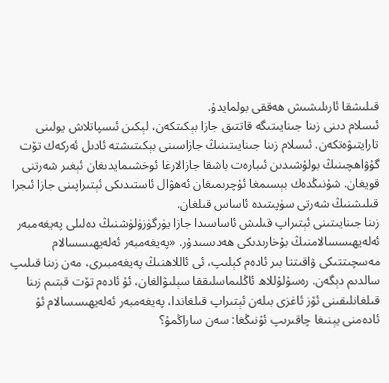قىلىشقا ئارىلىشىش ھەققى بولمايدۇ.
ئىسلام دىنى زىنا جىنايىتىگە قاتتىق جازا بېكىتكەن، لېكىن ئىسپاتلاش يولىنى تارايتىۋەتكەن. ئىسلام زىنا جىنايىتىنىڭ جازاسىنى بېكىتىشتە ئادىل ئەركەك تۆت گۇۋاھچىنىڭ بولۇشىدىن ئىبارەت باشقا جازالارغا ئوخشىمايدىغان ئېغىر شەرتنى قويغان. شۇنىڭدەك بېسىمغا ئۇچرىمىغان ئەھۋال ئاستىدىكى ئېتىراپىنى جازا ئىجرا قىلىشنىڭ شەرتى سۈپىتىدە ئاساس قىلغان.
زىنا جىنايىتىنى ئېتىراپ قىلىش ئاساسىدا جازا يۈرگۈزۈلۈشنىڭ دەلىلى پەيغەمبەر ئەلەيھىسسالامنىڭ بۇخارىدىكى ھەدىسىدۇر. «پەيغەمبەر ئەلەيھىسسالام مەسچىتتىكى ۋاقىتتا بىر ئادەم كېلىپ، ئى ئاللاھنىڭ پەيغەمبىرى، مەن زىنا قىلىپ سالدىم دېگەن. رەسۇلۇللاھ ئاڭلىماسلىققا سېلىۋالغان، ئۇ ئادەم تۆت قېتىم زىنا قىلغانلىقىنى ئۆز ئاغزى بىلەن ئېتىراپ قىلغاندا، پەيغەمبەر ئەلەيھىسسالام ئۇ ئادەمنى يېنىغا چاقىرىپ ئۇنىڭغا: سەن ساراڭمۇ؟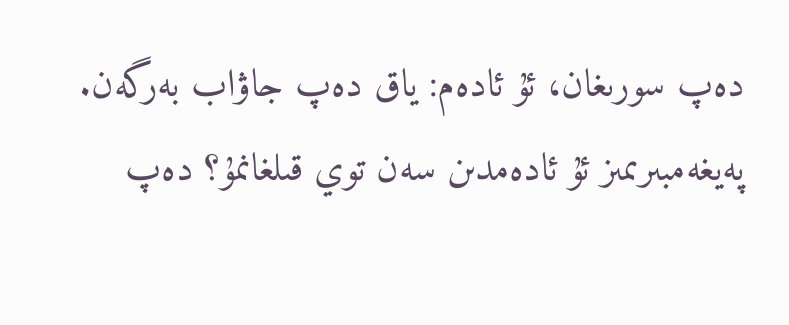دەپ سورىغان، ئۇ ئادەم: ياق دەپ جاۋاب بەرگەن. پەيغەمبىرىمىز ئۇ ئادەمدىن سەن توي قىلغانمۇ؟ دەپ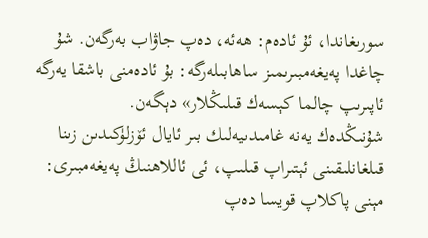سورىغاندا، ئۇ ئادەم: ھەئە، دەپ جاۋاب بەرگەن. شۇ چاغدا پەيغەمبىرىمىز ساھابىلەرگە: بۇ ئادەمنى باشقا يەرگە ئاپىرىپ چالما كېسەك قىلىڭلار» دېگەن.
شۇنىڭدەك يەنە غامىدىيەلىك بىر ئايال ئۆزلۈكىدىن زىنا قىلغانلىقىنى ئېتىراپ قىلىپ، ئى ئاللاھنىڭ پەيغەمبىرى: مېنى پاكلاپ قويسا دەپ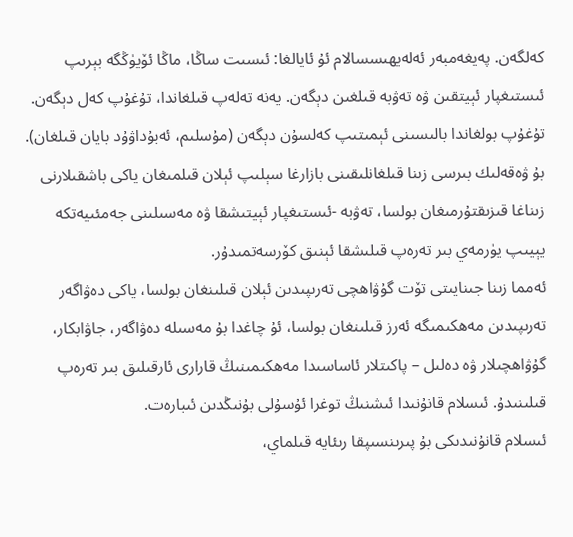كەلگەن. پەيغەمبەر ئەلەيھىسسالام ئۇ ئايالغا: ئىسىت ساڭا، ماڭا ئۆيۈڭگە بېرىپ ئىستىغپار ئېيتقىن ۋە تەۋبە قىلغىن دېگەن. يەنە تەلەپ قىلغاندا، تۇغۇپ كەل دېگەن. تۇغۇپ بولغاندا بالىسىنى ئېمىتىپ كەلسۇن دېگەن (مۇسلىم، ئەبۇداۋۇد بايان قىلغان).
بۇ ۋەقەلىك بىرسى زىنا قىلغانلىقىنى بازارغا سېلىپ ئېلان قىلمىغان ياكى باشقىلارنى زىناغا قىزىقتۇرمىغان بولسا، تەۋبە -ئىستىغپار ئېيتىشقا ۋە مەسىلىنى جەمئىيەتكە يېيىپ يۈرمەي بىر تەرەپ قىلىشقا ئېنىق كۆرسەتمىدۇر.
ئەمما زىنا جىنايىتى تۆت گۇۋاھچى تەرىپىدىن ئېلان قىلىنغان بولسا، ياكى دەۋاگەر تەرىپىدىن مەھكىمىگە ئەرز قىلىنغان بولسا، ئۇ چاغدا بۇ مەسىلە دەۋاگەر، جاۋابكار، گۇۋاھچىلار ۋە دەلىل – پاكىتلار ئاساسىدا مەھكىمىنىڭ قارارى ئارقىلىق بىر تەرەپ قىلىنىدۇ. ئىسلام قانۇنىدا ئىشنىڭ توغرا ئۇسۇلى بۇنىڭدىن ئىبارەت.
ئىسلام قانۇنىدىكى بۇ پىرىنسىپقا رىئايە قىلماي،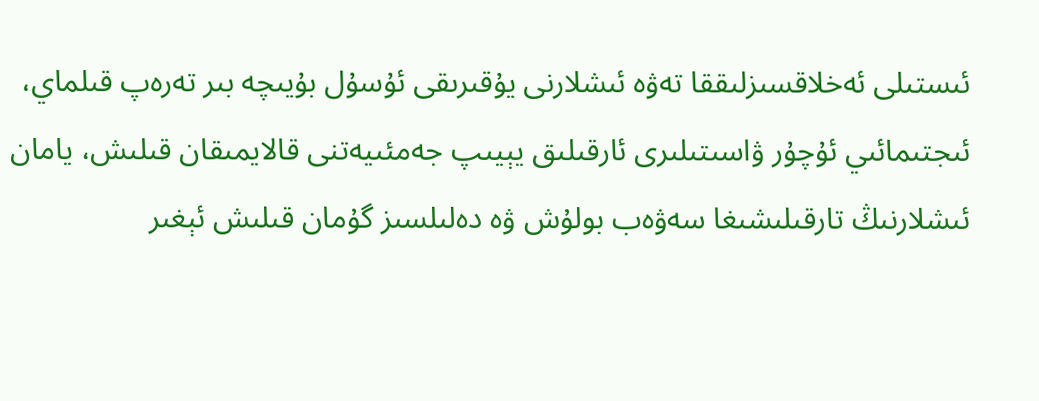ئىستىلى ئەخلاقسىزلىققا تەۋە ئىشلارنى يۇقىرىقى ئۇسۇل بۇيىچە بىر تەرەپ قىلماي، ئىجتىمائىي ئۇچۇر ۋاسىتىلىرى ئارقىلىق يېيىپ جەمئىيەتنى قالايمىقان قىلىش، يامان ئىشلارنىڭ تارقىلىشىغا سەۋەب بولۇش ۋە دەلىلسىز گۇمان قىلىش ئېغىر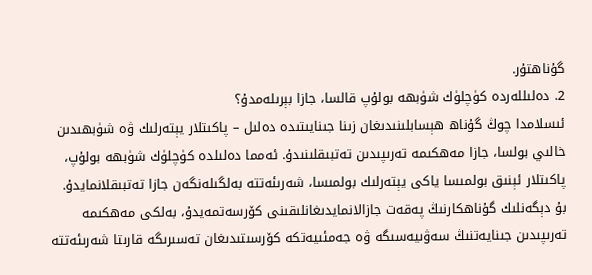گۇناھتۇر.
2. دەلىللەردە كۈچلۈك شۈبھە بولۇپ قالسا، جازا بېرىلەمدۇ؟
ئىسلامدا چوڭ گۇناھ ھېسابلىنىدىغان زىنا جىنايىتىدە دەلىل – پاكىتلار يېتەرلىك ۋە شۈبھىدىن خالىي بولسا، جازا مەھكىمە تەرىپىدىن تەتبىقلىنىدۇ. ئەمما دەلىلدە كۈچلۈك شۈبھە بولۇپ، پاكىتلار ئېنىق بولمىسا ياكى يېتەرلىك بولمىسا، شەرىئەتتە بەلگىلەنگەن جازا تەتبىقلانمايدۇ. بۇ دېگەنلىك گۇناھكارنىڭ پەقەت جازالانمايدىغانلىقىنى كۆرسەتمەيدۇ، بەلكى مەھكىمە تەرىپىدىن جىنايەتنىڭ سەۋىيەسىگە ۋە جەمئىيەتكە كۆرسىتىدىغان تەسىرىگە قارىتا شەرىئەتتە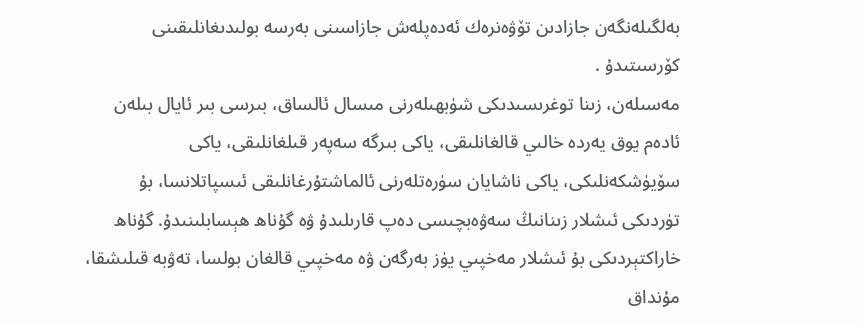بەلگىلەنگەن جازادىن تۆۋەنرەك ئەدەپلەش جازاسىنى بەرسە بولىدىغانلىقىنى كۆرسىتىدۇ .
مەسىلەن، زىنا توغرىسىدىكى شۈبھىلەرنى مىسال ئالساق، بىرسى بىر ئايال بىلەن ئادەم يوق يەردە خالىي قالغانلىقى، ياكى بىرگە سەپەر قىلغانلىقى، ياكى سۆيۈشكەنلىكى، ياكى ناشايان سۈرەتلەرنى ئالماشتۇرغانلىقى ئىسپاتلانسا، بۇ تۈردىكى ئىشلار زىنانىڭ سەۋەبچىسى دەپ قارىلىدۇ ۋە گۇناھ ھېسابلىنىدۇ. گۇناھ خاراكتېردىكى بۇ ئىشلار مەخپىي يۈز بەرگەن ۋە مەخپىي قالغان بولسا، تەۋبە قىلىشقا، مۇنداق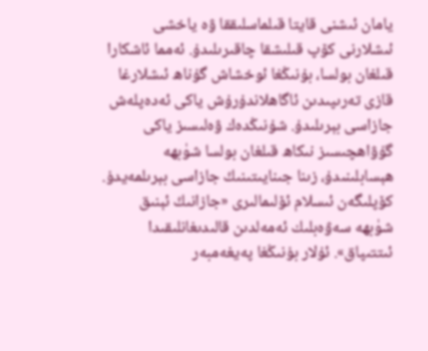يامان ئىشنى قايتا قىلماسلىققا ۋە ياخشى ئىشلارنى كۆپ قىلىشقا چاقىرىلىدۇ. ئەمما ئاشكارا قىلغان بولسا، بۇنىڭغا ئوخشاش گۇناھ ئىشلارغا قازى تەرىپىدىن ئاگاھلاندۇرۇش ياكى ئەدەپلەش جازاسى بېرىلىدۇ. شۇنىڭدەك ۋەلىسىز ياكى گۇۋاھچىسىز نىكاھ قىلغان بولسا شۈبھە ھېسابلىنىدۇ، زىنا جىنايىتىنىڭ جازاسى بېرىلمەيدۇ.
كۆپلىگەن ئىسلام ئۆلىمالىرى «جازانىڭ ئېنىق شۈبھە سەۋەبلىك ئەمەلدىن قالىدىغانلىقىدا ئىتتىپاق». ئۇلار بۇنىڭغا پەيغەمبەر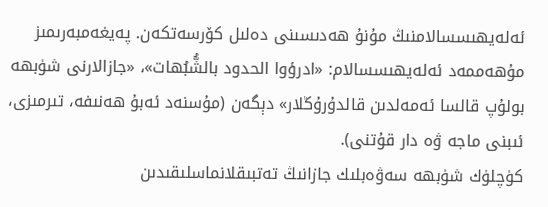ئەلەيھىسسالامنىڭ مۇنۇ ھەدىسىنى دەلىل كۆرسەتكەن. پەيغەمبەرىمىز مۇھەممەد ئەلەيھىسسالام: «ادرؤوا الحدود بالشُّبُهات»، «جازالارنى شۈبھە بولۇپ قالسا ئەمەلدىن قالدۇرۇڭلار» دېگەن (مۇسنەد ئەبۇ ھەنىفە، تىرمىزى، ئىبنى ماجە ۋە دار قۇتنى).
كۈچلۈك شۈبھە سەۋەبلىك جازانىڭ تەتبىقلانماسلىقىدىن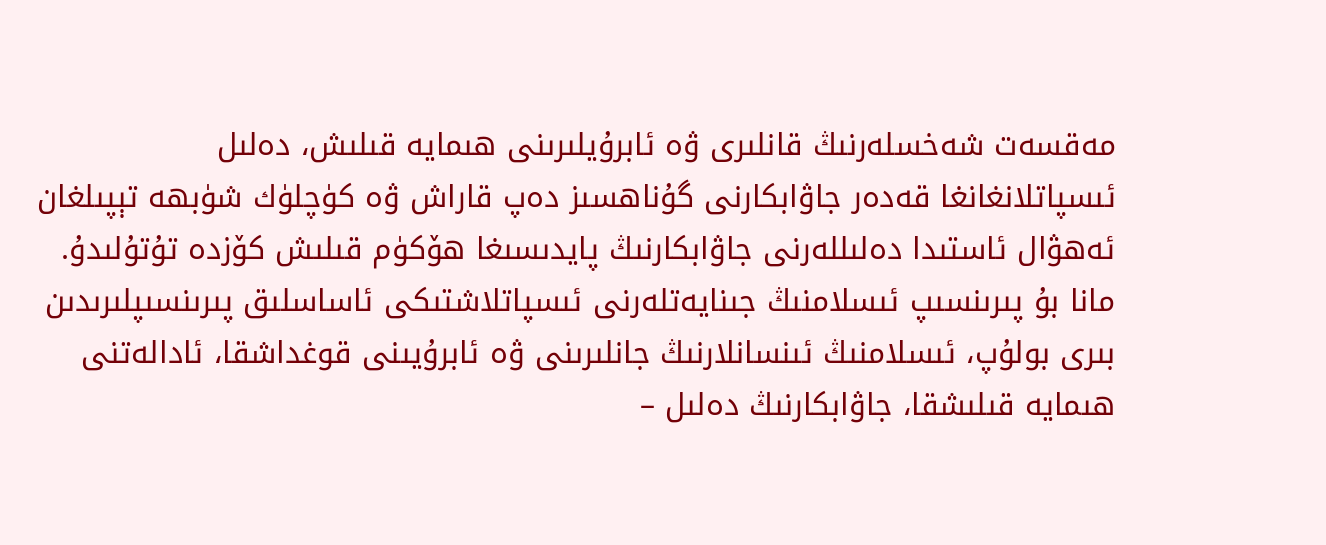مەقسەت شەخسلەرنىڭ قانلىرى ۋە ئابرۇيلىرىنى ھىمايە قىلىش، دەلىل ئىسپاتلانغانغا قەدەر جاۋابكارنى گۇناھسىز دەپ قاراش ۋە كۈچلۈك شۈبھە تېپىلغان ئەھۋال ئاستىدا دەلىللەرنى جاۋابكارنىڭ پايدىسىغا ھۆكۈم قىلىش كۆزدە تۇتۇلىدۇ.
مانا بۇ پىرىنسىپ ئىسلامنىڭ جىنايەتلەرنى ئىسپاتلاشتىكى ئاساسلىق پىرىنسىپلىرىدىن بىرى بولۇپ، ئىسلامنىڭ ئىنسانلارنىڭ جانلىرىنى ۋە ئابرۇيىنى قوغداشقا، ئادالەتنى ھىمايە قىلىشقا، جاۋابكارنىڭ دەلىل –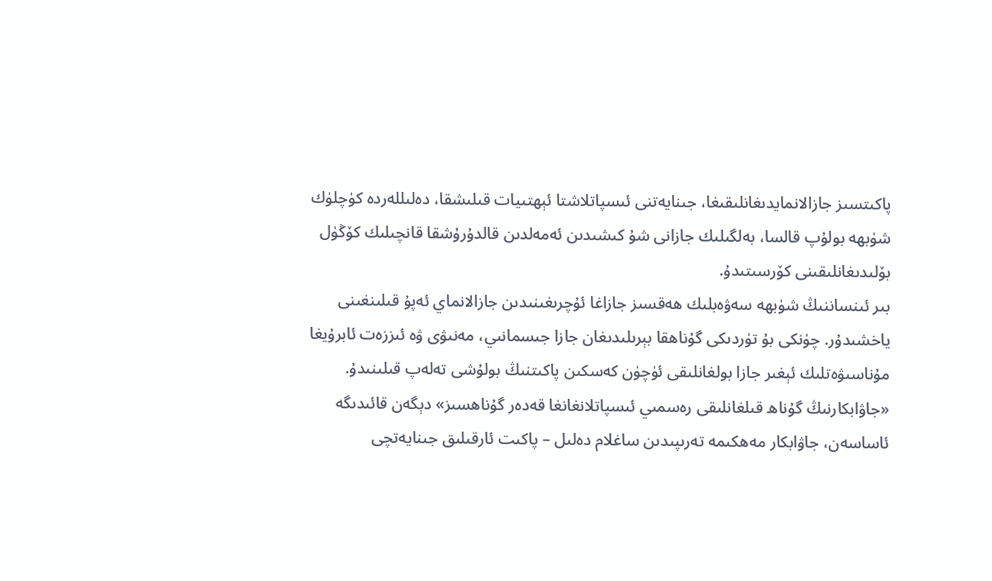پاكىتسىز جازالانمايدىغانلىقىغا، جىنايەتنى ئىسپاتلاشتا ئېھتىيات قىلىشقا، دەلىللەردە كۈچلۈك شۈبھە بولۇپ قالسا، بەلگىلىك جازانى شۇ كىشىدىن ئەمەلدىن قالدۇرۇشقا قانچىلىك كۆڭۈل بۆلىدىغانلىقىنى كۆرسىتىدۇ.
بىر ئىنساننىڭ شۈبھە سەۋەبلىك ھەقسىز جازاغا ئۇچرىغىنىدىن جازالانماي ئەپۇ قىلىنغىنى ياخشىدۇر. چۈنكى بۇ تۈردىكى گۇناھقا بېرىلىدىغان جازا جىسمانىي، مەنىۋى ۋە ئىززەت ئابرۇيغا مۇناسىۋەتلىك ئېغىر جازا بولغانلىقى ئۈچۈن كەسكىن پاكىتنىڭ بولۇشى تەلەپ قىلىنىدۇ.
«جاۋابكارنىڭ گۇناھ قىلغانلىقى رەسمىي ئىسپاتلانغانغا قەدەر گۇناھسىز» دېگەن قائىدىگە ئاساسەن، جاۋابكار مەھكىمە تەرىپىدىن ساغلام دەلىل – پاكىت ئارقىلىق جىنايەتچى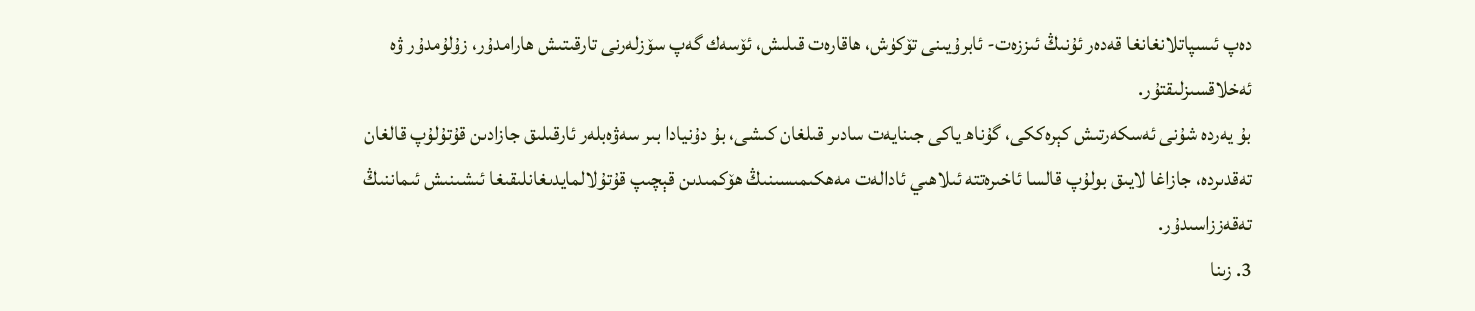دەپ ئىسپاتلانغانغا قەدەر ئۇنىڭ ئىززەت- ئابرۇيىنى تۆكۈش، ھاقارەت قىلىش، ئۆسەك گەپ سۆزلەرنى تارقىتىش ھارامدۇر، زۇلۇمدۇر ۋە ئەخلاقسىزلىقتۇر.
بۇ يەردە شۇنى ئەسكەرتىش كېرەككى، گۇناھ ياكى جىنايەت سادىر قىلغان كىشى، بۇ دۇنيادا بىر سەۋەبلەر ئارقىلىق جازادىن قۇتۇلۇپ قالغان تەقدىردە، جازاغا لايىق بولۇپ قالسا ئاخىرەتتە ئىلاھىي ئادالەت مەھكىمىسىنىڭ ھۆكمىدىن قېچىپ قۇتۇلالمايدىغانلىقىغا ئىشىنىش ئىماننىڭ تەقەززاسىدۇر.
3. زىنا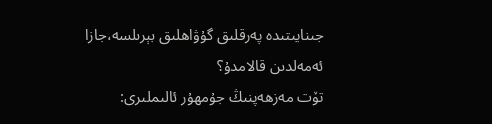جىنايىتىدە پەرقلىق گۇۋاھلىق بېرىلسە،جازا ئەمەلدىن قالامدۇ؟
تۆت مەزھەپنىڭ جۇمھۇر ئالىملىرى: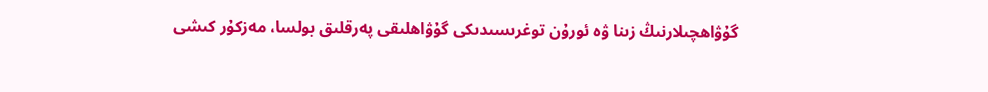گۇۋاھچىلارنىڭ زىنا ۋە ئورۇن توغرىسىدىكى گۇۋاھلىقى پەرقلىق بولسا، مەزكۇر كىشى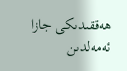ھەققىدىكى جازا ئەمەلدىن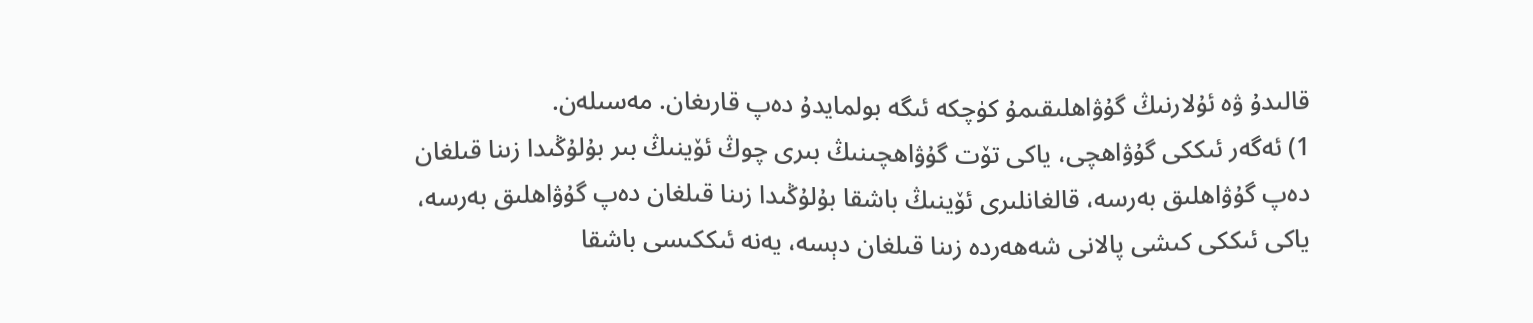قالىدۇ ۋە ئۇلارنىڭ گۇۋاھلىقىمۇ كۈچكە ئىگە بولمايدۇ دەپ قارىغان. مەسىلەن.
1) ئەگەر ئىككى گۇۋاھچى، ياكى تۆت گۇۋاھچىنىڭ بىرى چوڭ ئۆينىڭ بىر بۇلۇڭىدا زىنا قىلغان دەپ گۇۋاھلىق بەرسە، قالغانلىرى ئۆينىڭ باشقا بۇلۇڭىدا زىنا قىلغان دەپ گۇۋاھلىق بەرسە، ياكى ئىككى كىشى پالانى شەھەردە زىنا قىلغان دېسە، يەنە ئىككىسى باشقا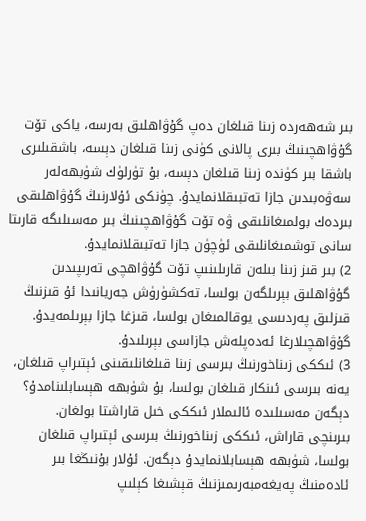بىر شەھەردە زىنا قىلغان دەپ گۇۋاھلىق بەرسە، ياكى تۆت گۇۋاھچىنىڭ بىرى پالانى كۈنى زىنا قىلغان دېسە، باشقىلىرى باشقا بىر كۈندە زىنا قىلغان دېسە، بۇ تۈرلۈك شۈبھەلەر سەۋەبىدىن جازا تەتبىقلانمايدۇ. چۈنكى ئۇلارنىڭ گۇۋاھلىقى بىردەك بولمىغانلىقى ۋە تۆت گۇۋاھچىنىڭ بىر مەسىلىگە قارىتا سانى توشمىغانلىقى ئۈچۈن جازا تەتبىقلانمايدۇ.
2) بىر قىز زىنا بىلەن قارىلىنىپ تۆت گۇۋاھچى تەرىپىدىن گۇۋاھلىق بېرىلگەن بولسا، تەكشۈرۈش جەريانىدا ئۇ قىزنىڭ قىزلىق پەردىسى يوقالمىغان بولسا، قىزغا جازا بېرىلمەيدۇ. گۇۋاھچىلارغا ئەدەپلەش جازاسى بېرىلىدۇ.
3) ئىككى زىناخورنىڭ بىرسى زىنا قىلغانلىقىنى ئېتىراپ قىلغان، يەنە بىرسى ئىنكار قىلغان بولسا، بۇ شۈبھە ھېسابلىنامدۇ؟ دېگەن مەسىلىدە ئالىملار ئىككى خىل قاراشتا بولغان.
بىرىنچى قاراش، ئىككى زىناخورنىڭ بىرسى ئېتىراپ قىلغان بولسا، شۈبھە ھېسابلانمايدۇ دېگەن. ئۇلار بۇنىڭغا بىر ئادەمنىڭ پەيغەمبەرىمىزنىڭ قېشىغا كېلىپ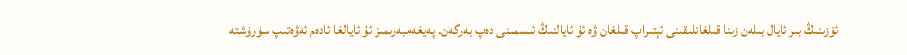ئۆزىنىڭ بىر ئايال بىلەن زىنا قىلغانلىقىنى ئېتىراپ قىلغان ۋە ئۇ ئايالنىڭ ئىسمىنى دەپ بەرگەن. پەيغەمبەرىمىز ئۇ ئايالغا ئادەم ئەۋەتىپ سۈرۈشتە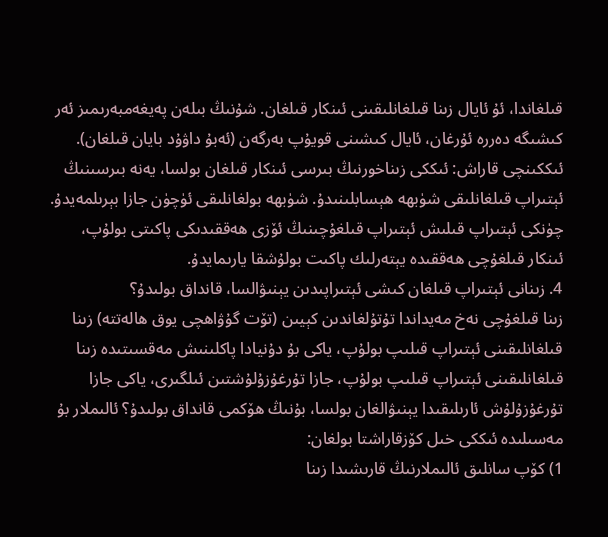قىلغاندا، ئۇ ئايال زىنا قىلغانلىقىنى ئىنكار قىلغان. شۇنىڭ بىلەن پەيغەمبەرىمىز ئەر كىشىگە دەررە ئۇرغان، ئايال كىشىنى قويۇپ بەرگەن (ئەبۇ داۋۇد بايان قىلغان).
ئىككىنچى قاراش: ئىككى زىناخورنىڭ بىرسى ئىنكار قىلغان بولسا، يەنە بىرسىنىڭ ئېتىراپ قىلغانلىقى شۈبھە ھېسابلىنىدۇ. شۈبھە بولغانلىقى ئۈچۈن جازا بېرىلمەيدۇ. چۈنكى ئېتىراپ قىلىش ئېتىراپ قىلغۇچىنىڭ ئۆزى ھەققىدىكى پاكىتى بولۇپ، ئىنكار قىلغۇچى ھەققىدە يېتەرلىك پاكىت بولۇشقا يارىمايدۇ.
4. زىنانى ئېتىراپ قىلغان كىشى ئېتىراپىدىن يېنىۋالسا، قانداق بولىدۇ؟
زىنا قىلغۇچى نەخ مەيداندا تۇتۇلغاندىن كېيىن (تۆت گۇۋاھچى يوق ھالەتتە) زىنا قىلغانلىقىنى ئېتىراپ قىلىپ بولۇپ، ياكى بۇ دۇنيادا پاكلىنىش مەقسىتىدە زىنا قىلغانلىقىنى ئېتىراپ قىلىپ بولۇپ، جازا تۇرغۇزۇلۇشتىن ئىلگىرى، ياكى جازا تۇرغۇزۇلۇش ئارىلىقىدا يېنىۋالغان بولسا، بۇنىڭ ھۆكمى قانداق بولىدۇ؟ ئالىملار بۇ مەسىلىدە ئىككى خىل كۆزقاراشتا بولغان:
1) كۆپ سانلىق ئالىملارنىڭ قارىشىدا زىنا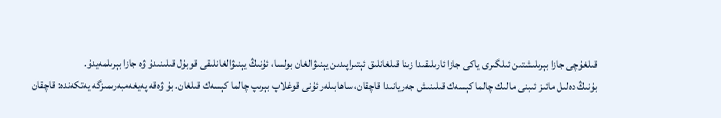قىلغۇچى جازا بېرىلىشتىن ئىلگىرى ياكى جازا ئارىلىقىدا زىنا قىلغانلىق ئېتىراپىدىن يېنىۋالغان بولسا، ئۇنىڭ يېنىۋالغانلىقى قوبۇل قىلىنىدۇ ۋە جازا بېرىلمەيدۇ.
بۇنىڭ دەلىل مائىز ئىبنى مالىك چالما كېسەك قىلىنىش جەريانىدا قاچقان، ساھابىلەر ئۇنى قوغلاپ بېرىپ چالما كېسەك قىلغان. بۇ ۋەقە پەيغەمبەرىمىزگە يەتكەندە: قاچقان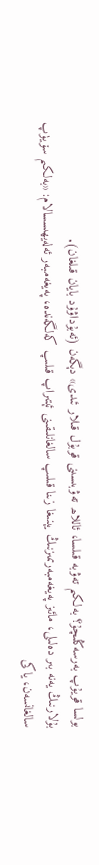بولسا قويۇپ بەرسەڭلىچۇ؟ بەلكىم تەۋبە قىلسا، ئاللاھ تەۋبىسىنى قوبۇل قىلار ئىدى» دېگەن (ئەبۇداۋۇد بايان قىلغان).
بۇلارنىڭ يەنە بىر دەلىلى، مائىز پەيغەمبەرىمىزنىڭ يېنىغا زىنا قىلىپ سالغانلىقىنى ئېتىراپ قىلىپ كەلگەندە، پەيغەمبەر ئەلەيھىسسالام: «بەلكىم سۆيۈپ سالغانسەن، ياكى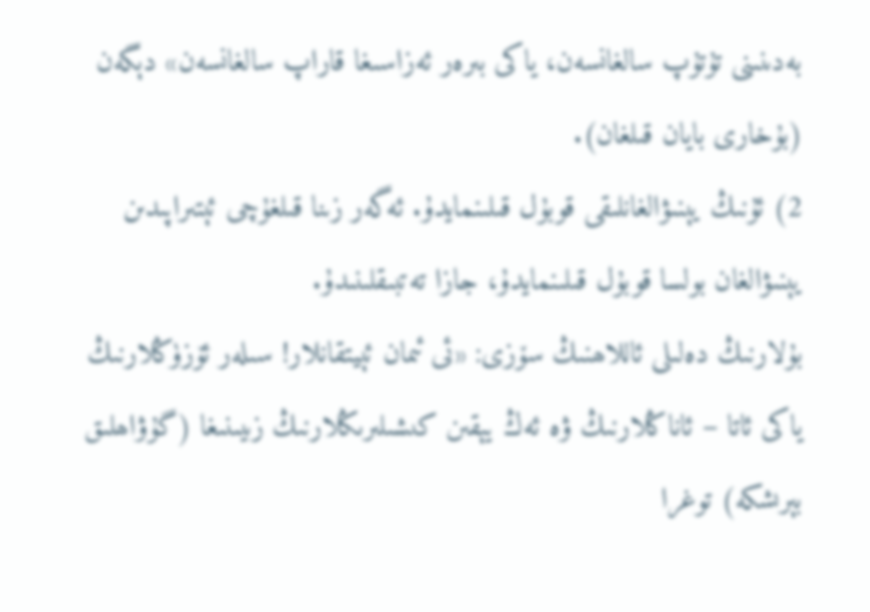بەدىنىنى تۇتۇپ سالغانسەن، ياكى بىرەر ئەزاسىغا قاراپ سالغانسەن» دېگەن (بۇخارى بايان قىلغان).
2) ئۇنىڭ يېنىۋالغانلىقى قوبۇل قىلىنمايدۇ. ئەگەر زىنا قىلغۇچى ئېتىراپىدىن يېنىۋالغان بولسا قوبۇل قىلىنمايدۇ، جازا تەتبىقلىنىدۇ.
بۇلارنىڭ دەلىلى ئاللاھنىڭ سۆزى: «ئى ئىمان ئېيتقانلار! سىلەر ئۆزۈڭلارنىڭ ياكى ئاتا – ئاناڭلارنىڭ ۋە ئەڭ يېقىن كىشىلىرىڭلارنىڭ زىيىنىغا (گۇۋاھلىق بېرىشكە) توغرا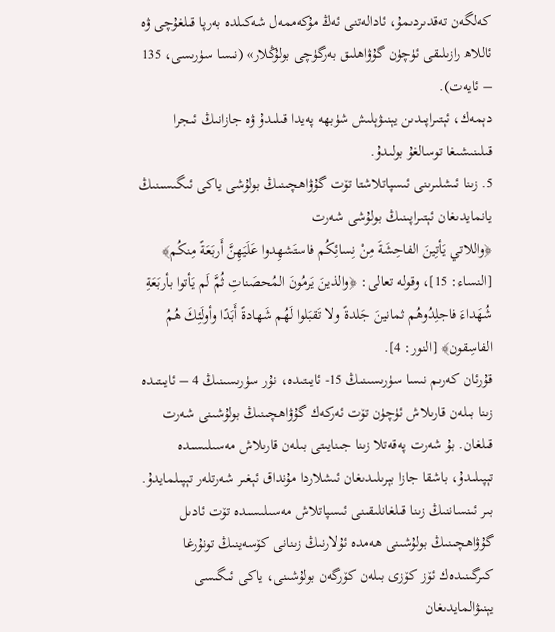كەلگەن تەقدىردىمۇ، ئادالەتنى ئەڭ مۇكەممەل شەكىلدە بەرپا قىلغۇچى ۋە ئاللاھ رازىلىقى ئۈچۈن گۇۋاھلىق بەرگۈچى بولۇڭلار» (نىسا سۈرىسى، 135 – ئايەت).
دېمەك، ئېتىراپىدىن يېنىۋېلىش شۈبھە پەيدا قىلىدۇ ۋە جازانىڭ ئىجرا قىلىنىشىغا توسالغۇ بولىدۇ.
5. زىنا ئىشلىرىنى ئىسپاتلاشتا تۆت گۇۋاھچىنىڭ بولۇشى ياكى ئىگىسىنىڭ يانمايدىغان ئېتىراپىنىڭ بولۇشى شەرت
﴿واللاتي يَأتِينَ الفاحِشَةَ مِنْ نِسائِكُم فاستَشهِدوا عَلَيَهِنَّ أَربَعَةً مِنكُم﴾ [النساء: 15]، وقوله تعالى: ﴿والذينَ يَرمُونَ المُحصَناتِ ثُمَّ لَم يَأتوا بأربَعَةِ شُهَداءَ فاجلِدُوهُم ثمانينَ جَلدةً ولا تَقبَلوا لَهُم شَهادةً أَبَدًا وأولَئِكَ هُمُ الفاسِقون﴾ [النور: 4].
قۇرئان كەرىم نىسا سۈرىسىنىڭ 15- ئايىتىدە، نۇر سۈرىسىنىڭ 4 – ئايىتىدە زىنا بىلەن قارىلاش ئۈچۈن تۆت ئەركەك گۇۋاھچىنىڭ بولۇشىنى شەرت قىلغان. بۇ شەرت پەقەتلا زىنا جىنايىتى بىلەن قارىلاش مەسىلىسىدە تېپىلىدۇ، باشقا جازا بېرىلىدىغان ئىشلاردا مۇنداق ئېغىر شەرتلەر تېپىلمايدۇ.
بىر ئىنساننىڭ زىنا قىلغانلىقىنى ئىسپاتلاش مەسىلىسىدە تۆت ئادىل گۇۋاھچىنىڭ بولۇشىنى ھەمدە ئۇلارنىڭ زىنانى كۆسەينىڭ تونۇرغا كىرگىنىدەك ئۆز كۆزى بىلەن كۆرگەن بولۇشىنى، ياكى ئىگىسى يېنىۋالمايدىغان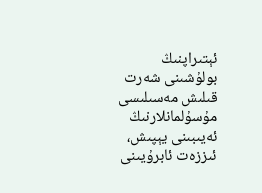ئېتىراپنىڭ بولۇشىنى شەرت قىلىش مەسىلىسى مۇسۇلمانلارنىڭ ئەيىبىنى يېپىش، ئىززەت ئابرۇيىنى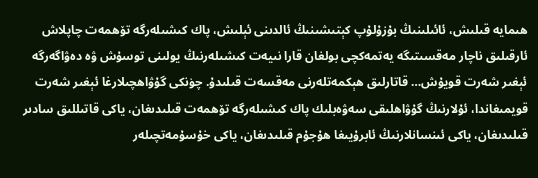ھىمايە قىلىش، ئائىلىنىڭ بۇزۇلۇپ كېتىشىنىڭ ئالدىنى ئېلىش، پاك كىشىلەرگە تۆھمەت چاپلاش ئارقىلىق ناچار مەقسىتىگە يەتمەكچى بولغان قارا نىيەت كىشىلەرنىڭ يولىنى توسۇش ۋە دەۋاگەرگە ئېغىر شەرت قويۇش… قاتارلىق ھېكمەتلەرنى مەقسەت قىلىدۇ. چۈنكى گۇۋاھچىلارغا ئېغىر شەرت قويمىغاندا، ئۇلارنىڭ گۇۋاھلىقى سەۋەبلىك پاك كىشىلەرگە تۆھمەت قىلىدىغان، ياكى قاتىللىق سادىر قىلىدىغان، ياكى ئىنسانلارنىڭ ئابرۇيىغا ھۇجۇم قىلىدىغان، ياكى خۇسۇمەتچىلەر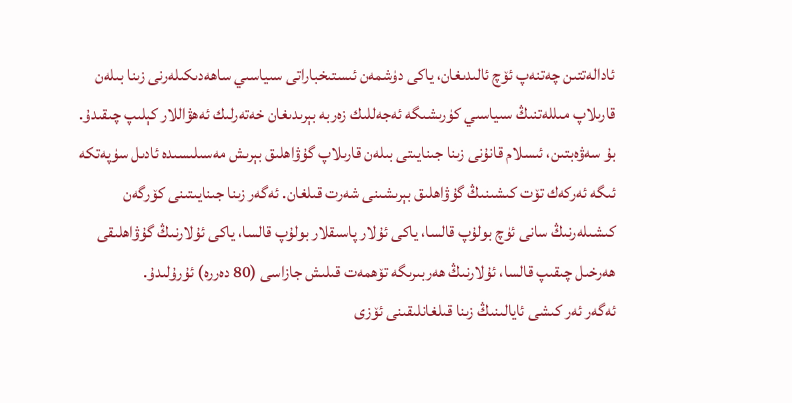ئادالەتتىن چەتنەپ ئۆچ ئالىدىغان، ياكى دۈشمەن ئىستىخباراتى سىياسىي ساھەدىكىلەرنى زىنا بىلەن قارىلاپ مىللەتنىڭ سىياسىي كۈرىشىگە ئەجەللىك زەربە بېرىدىغان خەتەرلىك ئەھۋاللار كېلىپ چىقىدۇ.
بۇ سەۋەبتىن، ئىسلام قانۇنى زىنا جىنايىتى بىلەن قارىلاپ گۇۋاھلىق بېرىش مەسىلىسىدە ئادىل سۈپەتكە ئىگە ئەركەك تۆت كىشىنىڭ گۇۋاھلىق بېرىشىنى شەرت قىلغان. ئەگەر زىنا جىنايىتىنى كۆرگەن كىشىلەرنىڭ سانى ئۈچ بولۇپ قالسا، ياكى ئۇلار پاسىقلار بولۇپ قالسا، ياكى ئۇلارنىڭ گۇۋاھلىقى ھەرخىل چىقىپ قالسا، ئۇلارنىڭ ھەربىرىگە تۆھمەت قىلىش جازاسى (80 دەررە) ئۇرۇلىدۇ.
ئەگەر ئەر كىشى ئايالىنىڭ زىنا قىلغانلىقىنى ئۆزى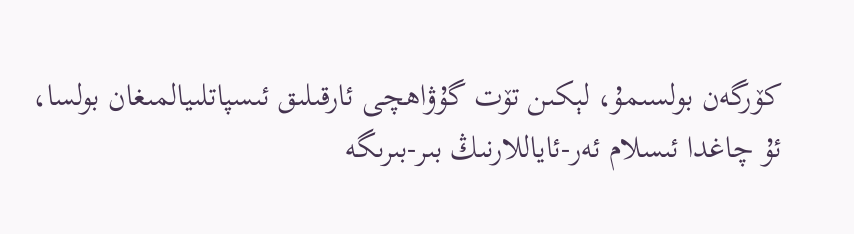كۆرگەن بولسىمۇ، لېكىن تۆت گۇۋاھچى ئارقىلىق ئىسپاتلىيالمىغان بولسا، ئۇ چاغدا ئىسلام ئەر-ئاياللارنىڭ بىر-بىرىگە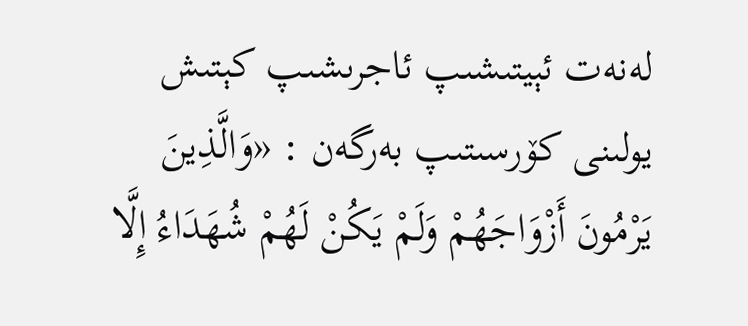لەنەت ئېيتىشىپ ئاجرىشىپ كېتىش يولىنى كۆرسىتىپ بەرگەن : «وَالَّذِينَ يَرْمُونَ أَزْوَاجَهُمْ وَلَمْ يَكُنْ لَهُمْ شُهَدَاءُ إِلَّا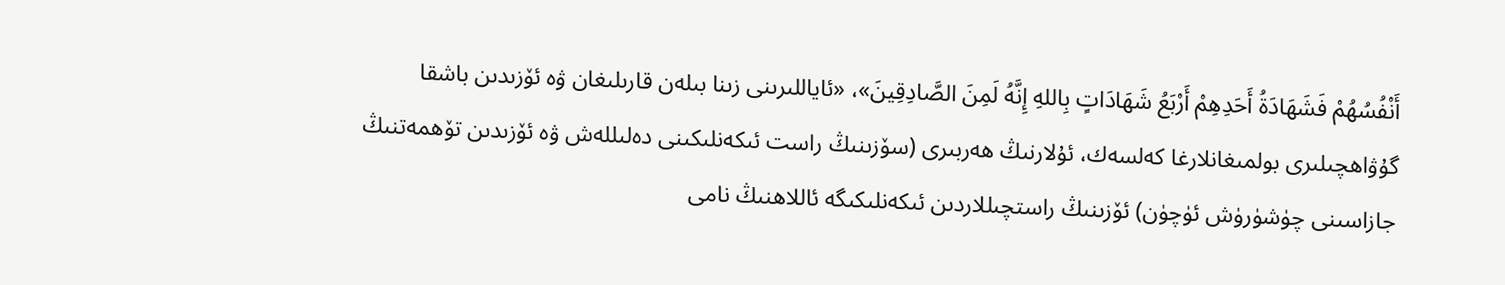أَنْفُسُهُمْ فَشَهَادَةُ أَحَدِهِمْ أَرْبَعُ شَهَادَاتٍ بِاللهِ إِنَّهُ لَمِنَ الصَّادِقِينَ»، «ئاياللىرىنى زىنا بىلەن قارىلىغان ۋە ئۆزىدىن باشقا گۇۋاھچىلىرى بولمىغانلارغا كەلسەك، ئۇلارنىڭ ھەربىرى (سۆزىنىڭ راست ئىكەنلىكىنى دەلىللەش ۋە ئۆزىدىن تۆھمەتنىڭ جازاسىنى چۈشۈرۈش ئۈچۈن) ئۆزىنىڭ راستچىللاردىن ئىكەنلىكىگە ئاللاھنىڭ نامى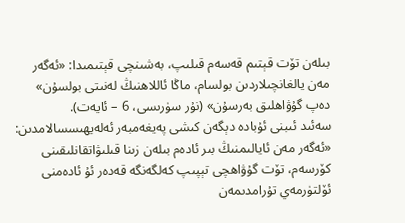بىلەن تۆت قېتىم قەسەم قىلىپ، بەشىنچى قېتىمىدا: «ئەگەر مەن يالغانچىلاردىن بولسام، ماڭا ئاللاھنىڭ لەنىتى بولسۇن» دەپ گۇۋاھلىق بەرسۇن» (نۇر سۈرىسى، 6 – ئايەت).
سەئىد ئىبنى ئۇبادە دېگەن كىشى پەيغەمبەر ئەلەيھىسسالامدىن: «ئەگەر مەن ئايالىمنىڭ بىر ئادەم بىلەن زىنا قىلىۋاتقانلىقىنى كۆرسەم، تۆت گۇۋاھچى تېپىپ كەلگەنگە قەدەر ئۇ ئادەمنى ئۆلتۈرمەي تۇرامدىمەن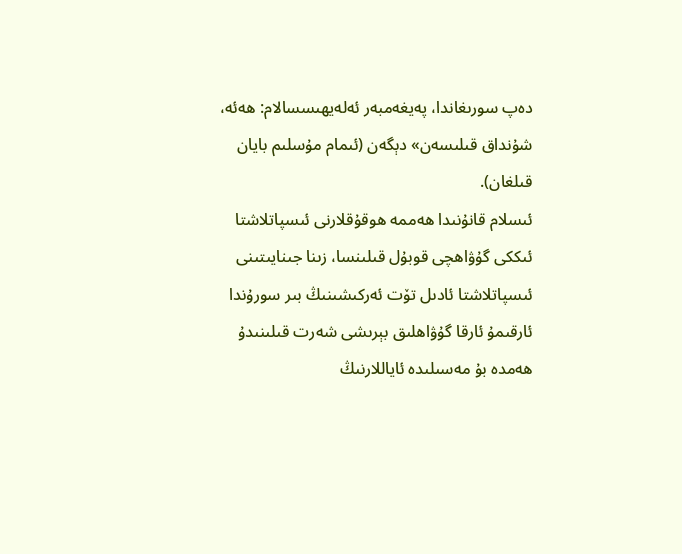دەپ سورىغاندا، پەيغەمبەر ئەلەيھىسسالام: ھەئە، شۇنداق قىلىسەن» دېگەن (ئىمام مۇسلىم بايان قىلغان).
ئىسلام قانۇنىدا ھەممە ھوقۇقلارنى ئىسپاتلاشتا ئىككى گۇۋاھچى قوبۇل قىلىنسا، زىنا جىنايىتىنى ئىسپاتلاشتا ئادىل تۆت ئەركىشىنىڭ بىر سورۇندا ئارقىمۇ ئارقا گۇۋاھلىق بېرىشى شەرت قىلىنىدۇ ھەمدە بۇ مەسىلىدە ئاياللارنىڭ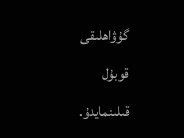گۇۋاھلىقى قوبۇل قىلىنمايدۇ.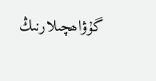گۇۋاھچىلارنىڭ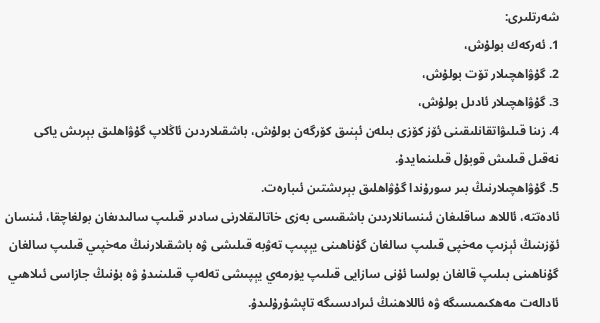شەرتلىرى:
1. ئەركەك بولۇش،
2. گۇۋاھچىلار تۆت بولۇش،
3. گۇۋاھچىلار ئادىل بولۇش،
4. زىنا قىلىۋاتقانلىقىنى ئۆز كۆزى بىلەن ئېنىق كۆرگەن بولۇش، باشقىلاردىن ئاڭلاپ گۇۋاھلىق بېرىش ياكى نەقىل قىلىش قوبۇل قىلىنمايدۇ.
5. گۇۋاھچىلارنىڭ بىر سورۇندا گۇۋاھلىق بېرىشتىن ئىبارەت.
ئادەتتە، ئاللاھ ساقلىغان ئىنسانلاردىن باشقىسى بەزى خاتالىقلارنى سادىر قىلىپ سالىدىغان بولغاچقا، ئىنسان ئۆزىنىڭ ئېزىپ مەخپى قىلىپ سالغان گۇناھىنى يېپىپ تەۋبە قىلىشى ۋە باشقىلارنىڭ مەخپىي قىلىپ سالغان گۇناھىنى بىلىپ قالغان بولسا ئۇنى سازايى قىلىپ يۈرمەي يېپىشى تەلەپ قىلىنىدۇ ۋە بۇنىڭ جازاسى ئىلاھىي ئادالەت مەھكىمىسىگە ۋە ئاللاھنىڭ ئىرادىسىگە تاپشۇرۇلىدۇ.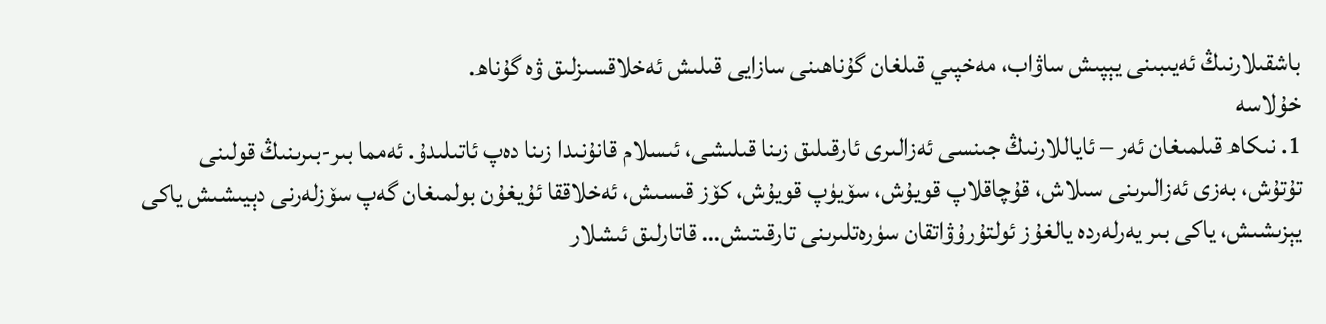باشقىلارنىڭ ئەيىبىنى يېپىش ساۋاب، مەخپىي قىلغان گۇناھىنى سازايى قىلىش ئەخلاقسىزلىق ۋە گۇناھ.
خۇلاسە
1. نىكاھ قىلمىغان ئەر – ئاياللارنىڭ جىنسى ئەزالىرى ئارقىلىق زىنا قىلىشى، ئىسلام قانۇنىدا زىنا دەپ ئاتىلىدۇ. ئەمما بىر-بىرىنىڭ قولىنى تۇتۇش، بەزى ئەزالىرىنى سىلاش، قۇچاقلاپ قويۇش، سۆيۈپ قويۇش، كۆز قىسىش، ئەخلاققا ئۇيغۇن بولمىغان گەپ سۆزلەرنى دېيىشىش ياكى يېزىشىش، ياكى بىر يەرلەردە يالغۇز ئولتۇرۇۋاتقان سۈرەتلىرىنى تارقىتىش… قاتارلىق ئىشلار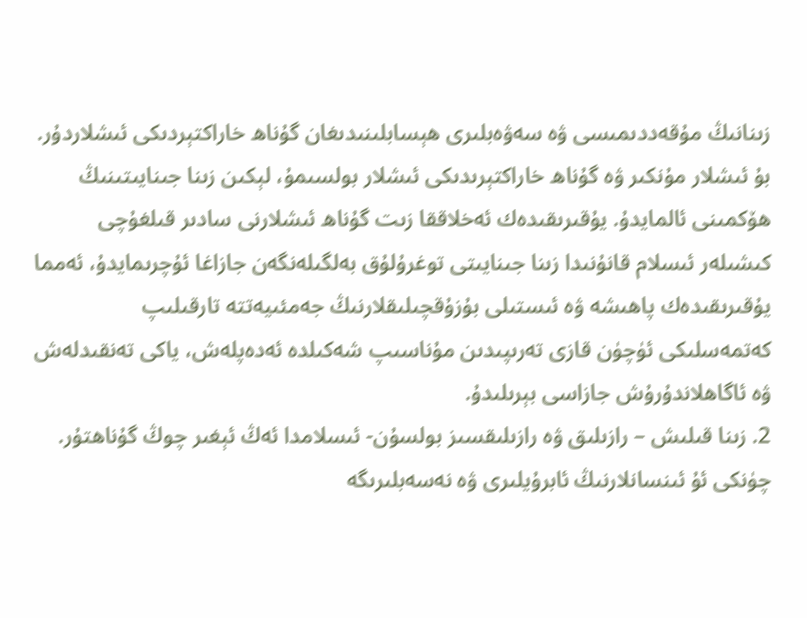زىنانىڭ مۇقەددىمىسى ۋە سەۋەبلىرى ھېسابلىنىدىغان گۇناھ خاراكتېردىكى ئىشلاردۇر.
بۇ ئىشلار مۇنكىر ۋە گۇناھ خاراكتېرىدىكى ئىشلار بولسىمۇ، لېكىن زىنا جىنايىتىنىڭ ھۆكمىنى ئالمايدۇ. يۇقىرىقىدەك ئەخلاققا زىت گۇناھ ئىشلارنى سادىر قىلغۇچى كىشىلەر ئىسلام قانۇنىدا زىنا جىنايىتى توغرۇلۇق بەلگىلەنگەن جازاغا ئۇچرىمايدۇ، ئەمما يۇقىرىقىدەك پاھىشە ۋە ئىستىلى بۇزۇقچىلىقلارنىڭ جەمئىيەتتە تارقىلىپ كەتمەسلىكى ئۈچۈن قازى تەرىپىدىن مۇناسىپ شەكىلدە ئەدەپلەش، ياكى تەنقىدلەش ۋە ئاگاھلاندۇرۇش جازاسى بېرىلىدۇ.
2. زىنا قىلىش – رازىلىق ۋە رازىلىقسىز بولسۇن- ئىسلامدا ئەڭ ئېغىر چوڭ گۇناھتۇر. چۈنكى ئۇ ئىنسانلارنىڭ ئابرۇيلىرى ۋە نەسەبلىرىگە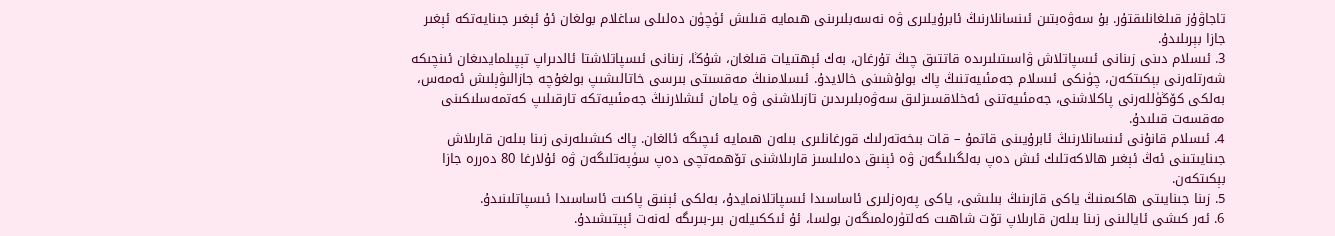تاجاۋۇز قىلغانلىقتۇر. بۇ سەۋەبتىن ئىنسانلارنىڭ ئابرۇيلىرى ۋە نەسەبلىرىنى ھىمايە قىلىش ئۈچۈن دەلىلى ساغلام بولغان ئۇ ئېغىر جىنايەتكە ئېغىر جازا بېرىلىدۇ.
3. ئىسلام دىنى زىنانى ئىسپاتلاش ۋاسىتىلىرىدە قاتتىق چىڭ تۇرغان، بەك ئېھتىيات قىلغان، شۇڭا، زىنانى ئىسپاتلاشتا ئالدىراپ تېپىلمايدىغان ئىنچىكە شەرتلەرنى بېكىتكەن، چۈنكى ئىسلام جەمئىيەتنىڭ پاك بولۇشىنى خالايدۇ. ئىسلامنىڭ مەقسىتى بىرسى خاتالىشىپ بولغۇچە جازالىۋېلىش ئەمەس، بەلكى كۆڭۈللەرنى پاكلاشنى، جەمئىيەتنى ئەخلاقسىزلىق سەۋەبلىرىدىن تازىلاشنى ۋە يامان ئىشلارنىڭ جەمئىيەتكە تارقىلىپ كەتمەسلىكىنى مەقسەت قىلىدۇ.
4. ئىسلام قانۇنى ئىنسانلارنىڭ ئابرۇيىنى قاتمۇ – قات بىخەتەرلىك قورغانلىرى بىلەن ھىمايە ئىچىگە ئالغان. پاك كىشىلەرنى زىنا بىلەن قارىلاش جىنايىتىنى ئەڭ ئېغىر ھالاكەتلىك ئىش دەپ بەلگىلىگەن ۋە ئېنىق دەلىلسىز قارىلاشنى تۆھمەتچى دەپ سۈپەتلىگەن ۋە ئۇلارغا 80 دەررە جازا بېكىتكەن.
5. زىنا جىنايىتى ھاكىمنىڭ ياكى قازىنىڭ بىلىشى، ياكى پەرەزلىرى ئاساسىدا ئىسپاتلانمايدۇ، بەلكى ئېنىق پاكىت ئاساسىدا ئىسپاتلىنىدۇ.
6. ئەر كىشى ئايالىنى زىنا بىلەن قارىلاپ تۆت شاھىت كەلتۈرەلمىگەن بولسا، ئۇ ئىككىيلەن بىر-بىرىگە لەنەت ئېيتىشىدۇ.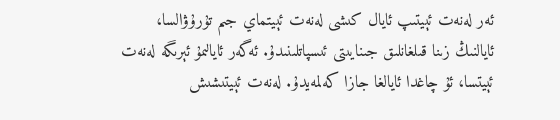ئەر لەنەت ئېيتىپ ئايال كىشى لەنەت ئېيتماي جىم تۇرۇۋالسا، ئايالنىڭ زىنا قىلغانلىق جىنايىتى ئىسپاتلىنىدۇ. ئەگەر ئايالىمۇ ئېرىگە لەنەت ئېيتسا، ئۇ چاغدا ئايالغا جازا كەلمەيدۇ. لەنەت ئېيتىشىش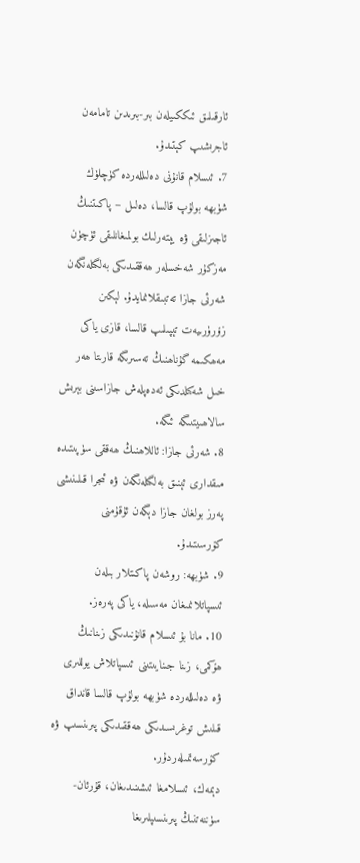ئارقىلىق ئىككىيلەن بىر-بىرىدىن تامامەن ئاجرىشىپ كېتىدۇ.
7. ئىسلام قانۇنى دەلىللەردە كۈچلۈك شۈبھە بولۇپ قالسا، دەلىل – پاكىتنىڭ ئاجىزلىقى ۋە يېتەرلىك بولمىغانلىقى ئۈچۈن مەزكۇر شەخسلەر ھەققىدىكى بەلگىلەنگەن شەرئى جازا تەتبىقلانمايدۇ. لېكىن زۆرۈرىيەت تېپىلىپ قالسا، قازى ياكى مەھكىمە گۇناھنىڭ تەسىرىگە قارىتا ھەر خىل شەكىلدىكى ئەدەپلەش جازاسىنى بېرىش سالاھىيتىىگە ئىگە.
8. شەرئى جازا: ئاللاھنىڭ ھەققى سۈپىتىدە مىقدارى ئېنىق بەلگىلەنگەن ۋە ئىجرا قىلىنىشى پەرز بولغان جازا دېگەن ئۇقۇمنى كۆرسىتىدۇ.
9. شۈبھە: روشەن پاكىتلار بىلەن ئىسپاتلانمىغان مەسىلە، ياكى پەرەز.
10. مانا بۇ ئىسلام قانۇنىدىكى زىنانىڭ ھۆكمى، زىنا جىنايىتىنى ئىسپاتلاش يوللىرى ۋە دەلىللەردە شۈبھە بولۇپ قالسا قانداق قىلىش توغرىسىدىكى ھەققىدىكى پىرىنسىپ ۋە كۆرسەتمىلەردۇر.
دېمەك، ئىسلامغا ئىشىنىدىغان، قۇرئان-سۈننەتنىڭ پىرىنسىپلىرىغا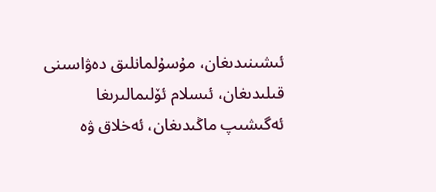ئىشىنىدىغان، مۇسۇلمانلىق دەۋاسىنى قىلىدىغان، ئىسلام ئۆلىمالىرىغا ئەگىشىپ ماڭىدىغان، ئەخلاق ۋە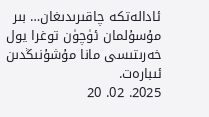ئادالەتكە چاقىرىدىغان… بىر مۇسۇلمان ئۈچۈن توغرا يول خەرىتىسى مانا مۇشۇنىڭدىن ئىبارەت.
2025. 02. 20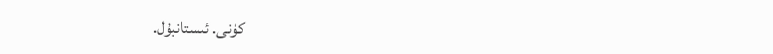كۈنى. ئىستانبۇل.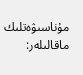مۇناسىۋەتلىك ماقالىلەر: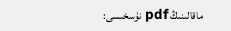ماقالىنىڭ pdf نۇسخىسى: